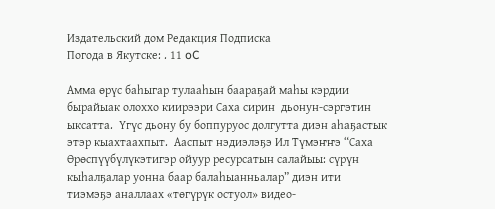Издательский дом Редакция Подписка
Погода в Якутске: . 11 oC

Амма өрүс баһыгар тулааһын баараҕай маһы кэрдии бырайыак олоххо киирээри Саха сирин  дьонун-сэргэтин ыксатта.  Үгүс дьону бу боппуруос долгутта диэн аһаҕастык этэр кыахтаахпыт.  Ааспыт нэдиэлэҕэ Ил Түмэҥҥэ “Саха Өрөспүүбүлүкэтигэр ойуур ресурсатын салайыы: сүрүн кыһалҕалар уонна баар балаһыанньалар” диэн ити тиэмэҕэ аналлаах «төгүрүк остуол» видео-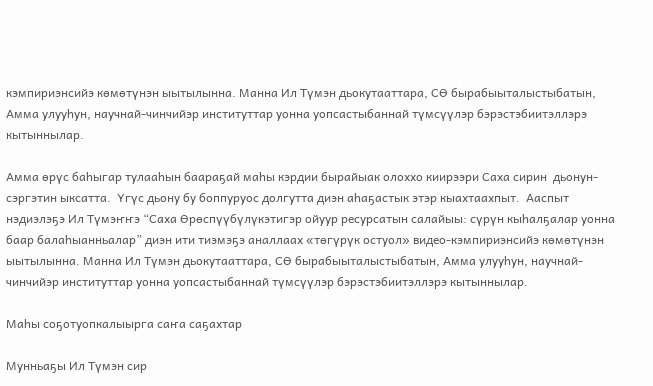кэмпириэнсийэ көмөтүнэн ыытылынна. Манна Ил Түмэн дьокутааттара, СӨ бырабыыталыстыбатын, Амма улууһун, научнай-чинчийэр институттар уонна уопсастыбаннай түмсүүлэр бэрэстэбиитэллэрэ кытыннылар.

Амма өрүс баһыгар тулааһын баараҕай маһы кэрдии бырайыак олоххо киирээри Саха сирин  дьонун-сэргэтин ыксатта.  Үгүс дьону бу боппуруос долгутта диэн аһаҕастык этэр кыахтаахпыт.  Ааспыт нэдиэлэҕэ Ил Түмэҥҥэ “Саха Өрөспүүбүлүкэтигэр ойуур ресурсатын салайыы: сүрүн кыһалҕалар уонна баар балаһыанньалар” диэн ити тиэмэҕэ аналлаах «төгүрүк остуол» видео-кэмпириэнсийэ көмөтүнэн ыытылынна. Манна Ил Түмэн дьокутааттара, СӨ бырабыыталыстыбатын, Амма улууһун, научнай-чинчийэр институттар уонна уопсастыбаннай түмсүүлэр бэрэстэбиитэллэрэ кытыннылар.

Маһы соҕотуопкалыырга саҥа саҕахтар

Мунньаҕы Ил Түмэн сир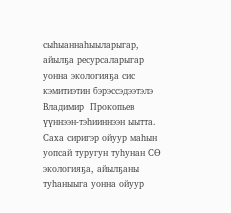сыһыаннаһыыларыгар,  айылҕа ресурсаларыгар уонна экологияҕа сис кэмитиэтин бэрэссэдээтэлэ Владимир  Прокопьев  үүннээн-тэһииннээн ыытта. Саха сиригэр ойуур маһын уопсай туругун туһунан СӨ экологияҕа, айылҕаны туһаныыга уонна ойуур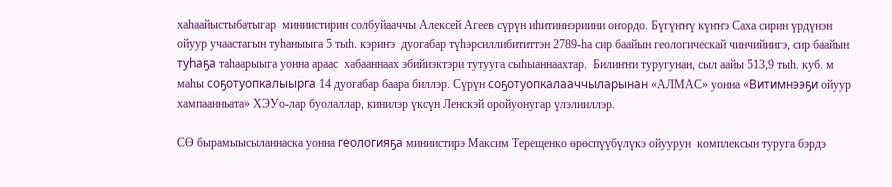хаһаайыстыбатыгар  миниистирин солбуйааччы Алексей Агеев сүрүн иһитиннэриини оҥордо. Бүгүҥҥү күҥҥэ Саха сирин үрдүнэн ойуур учаастагын туһаныыга 5 тыһ. кэриҥэ  дуогабар түһэрсиллибититтэн 2789-һа сир баайын геологическай чинчийиигэ, сир баайын туһаҕа таһаарыыга уонна араас  хабааннаах эбийиэктэри тутууга сыһыаннаахтар.  Билиҥҥи туругунан, сыл аайы 513,9 тыһ. куб. м маһы соҕотуопкалыырга 14 дуогабар баара биллэр. Сүрүн соҕотуопкалааччыларынан «АЛМАС» уонна «Витимнээҕи ойуур хампаанньата» ХЭУо-лар буолаллар, кинилэр үксүн Ленскэй оройуонугар үлэлииллэр.

СӨ бырамыысыланнаска уонна геологияҕа миниистирэ Максим Терещенко өрөспүүбүлүкэ ойуурун  комплексын туруга бэрдэ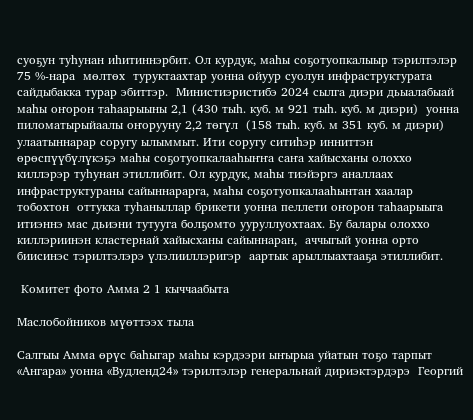суоҕун туһунан иһитиннэрбит. Ол курдук, маһы соҕотуопкалыыр тэрилтэлэр 75 %-нара  мөлтөх  туруктаахтар уонна ойуур суолун инфраструктурата  сайдыбакка турар эбиттэр.  Министиэристибэ 2024 сылга диэри дьыалабыай маһы оҥорон таһаарыыны 2,1 (430 тыһ. куб. м 921 тыһ. куб. м диэри)  уонна пиломатырыйаалы оҥорууну 2,2 төгүл  (158 тыһ. куб. м 351 куб. м диэри) улаатыннарар соругу ылыммыт. Ити соругу ситиһэр инниттэн өрөспүүбүлүкэҕэ маһы соҕотуопкалааһыҥҥа саҥа хайысханы олоххо киллэрэр туһунан этиллибит. Ол курдук, маһы тиэйэргэ аналлаах инфраструктураны сайыннарарга, маһы соҕотуопкалааһынтан хаалар  тобохтон  оттукка туһаныллар брикети уонна пеллети оҥорон таһаарыыга итиэннэ мас дьиэни тутууга болҕомто ууруллуохтаах. Бу балары олоххо киллэриинэн кластернай хайысханы сайыннаран,  аччыгый уонна орто биисинэс тэрилтэлэрэ үлэлииллэригэр  аартык арыллыахтааҕа этиллибит.

 Комитет фото Амма 2 1 кыччаабыта

Маслобойников мүөттээх тыла

Салгыы Амма өрүс баһыгар маһы кэрдээри ыҥырыа уйатын тоҕо тарпыт «Ангара» уонна «Вудленд24» тэрилтэлэр генеральнай дириэктэрдэрэ  Георгий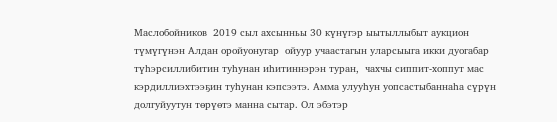Маслобойников  2019 сыл ахсынньы 30 күнүгэр ыытыллыбыт аукцион түмүгүнэн Алдан оройуонугар  ойуур учаастагын уларсыыга икки дуогабар түһэрсиллибитин туһунан иһитиннэрэн туран,  чахчы сиппит-хоппут мас кэрдиллиэхтээҕин туһунан кэпсээтэ. Амма улууһун уопсастыбаннаһа сүрүн долгуйуутун төрүөтэ манна сытар. Ол эбэтэр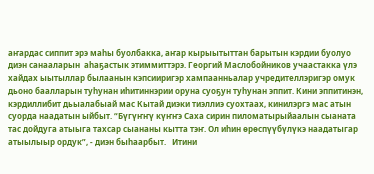аҥардас сиппит эрэ маһы буолбакка, аҥар кырыытыттан барытын кэрдии буолуо диэн санааларын  аһаҕастык этиммиттэрэ. Георгий Маслобойников учаастакка үлэ хайдах ыытыллар былаанын кэпсииригэр хампаанньалар учредителлэригэр омук дьоно баалларын туһунан иһитиннэрии оруна суоҕун туһунан эппит. Кини эппитинэн, кэрдиллибит дьыалабыай мас Кытай диэки тиэллиэ суохтаах, кинилэргэ мас атын суорда наадатын ыйбыт. “Бүгүҥҥү күҥҥэ Саха сирин пиломатырыйаалын сыаната тас дойдуга атыыга тахсар сыананы кытта тэҥ. Ол иһин өрөспүүбүлүкэ наадатыгар атыылыыр ордук”, - диэн быһаарбыт.   Итини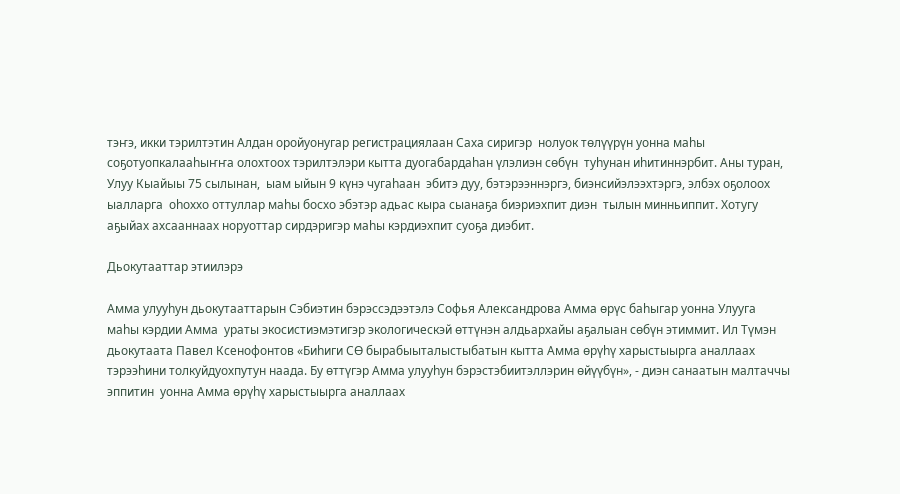тэҥэ, икки тэрилтэтин Алдан оройуонугар регистрациялаан Саха сиригэр  нолуок төлүүрүн уонна маһы соҕотуопкалааһыҥҥа олохтоох тэрилтэлэри кытта дуогабардаһан үлэлиэн сөбүн  туһунан иһитиннэрбит. Аны туран,  Улуу Кыайыы 75 сылынан,  ыам ыйын 9 күнэ чугаһаан  эбитэ дуу, бэтэрээннэргэ, биэнсийэлээхтэргэ, элбэх оҕолоох ыалларга  оһоххо оттуллар маһы босхо эбэтэр адьас кыра сыанаҕа биэриэхпит диэн  тылын минньиппит. Хотугу аҕыйах ахсааннаах норуоттар сирдэригэр маһы кэрдиэхпит суоҕа диэбит.

Дьокутааттар этиилэрэ

Амма улууһун дьокутааттарын Сэбиэтин бэрэссэдээтэлэ Софья Александрова Амма өрүс баһыгар уонна Улууга  маһы кэрдии Амма  ураты экосистиэмэтигэр экологическэй өттүнэн алдьархайы аҕалыан сөбүн этиммит. Ил Түмэн дьокутаата Павел Ксенофонтов «Биһиги СӨ бырабыыталыстыбатын кытта Амма өрүһү харыстыырга аналлаах тэрээһини толкуйдуохпутун наада. Бу өттүгэр Амма улууһун бэрэстэбиитэллэрин өйүүбүн», - диэн санаатын малтаччы эппитин  уонна Амма өрүһү харыстыырга аналлаах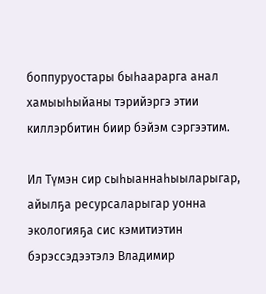боппуруостары быһаарарга анал хамыыһыйаны тэрийэргэ этии киллэрбитин биир бэйэм сэргээтим.

Ил Түмэн сир сыһыаннаһыыларыгар,  айылҕа ресурсаларыгар уонна экологияҕа сис кэмитиэтин бэрэссэдээтэлэ Владимир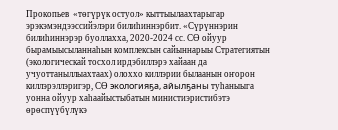Прокопьев  «төгүрүк остуол» кыттыылаахтарыгар эрэкэмэндээссийэлэри билиһиннэрбит. «Сүрүннэрин билиһиннэрэр буоллахха, 2020-2024 сс. СӨ ойуур бырамыысыланнаһын комплексын сайыннарыы Стратегиятын (экологическай тосхол ирдэбиллэрэ хайаан да учуоттаныллыахтаах) олоххо киллэрии былаанын оҥорон киллэрэллэригэр, СӨ экологияҕа, айылҕаны туһаныыга уонна ойуур хаһаайыстыбатын министиэристибэтэ өрөспүүбүлүкэ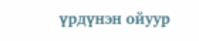үрдүнэн ойуур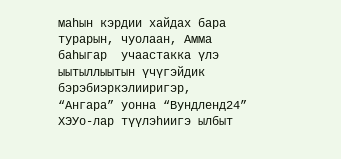маһын кэрдии хайдах бара турарын, чуолаан, Амма баһыгар  учаастакка үлэ ыытыллыытын үчүгэйдик бэрэбиэркэлииригэр,   “Ангара” уонна “Вундленд24” ХЭУо-лар түүлэһиигэ ылбыт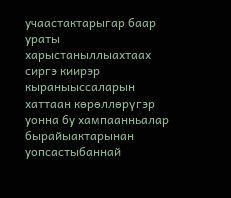учаастактарыгар баар ураты харыстаныллыахтаах сиргэ киирэр кыраныыссаларын хаттаан көрөллөрүгэр  уонна бу хампаанньалар бырайыактарынан уопсастыбаннай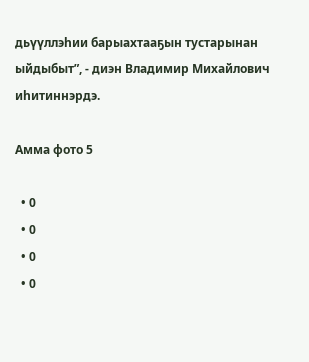дьүүллэһии барыахтааҕын тустарынан ыйдыбыт”, - диэн Владимир Михайлович иһитиннэрдэ.

Амма фото 5

  • 0
  • 0
  • 0
  • 0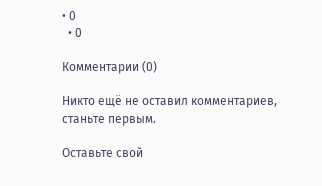• 0
  • 0

Комментарии (0)

Никто ещё не оставил комментариев, станьте первым.

Оставьте свой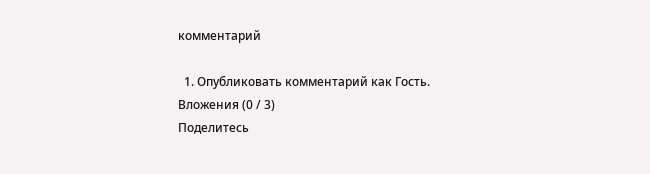комментарий

  1. Опубликовать комментарий как Гость.
Вложения (0 / 3)
Поделитесь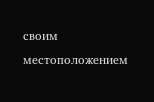своим местоположением